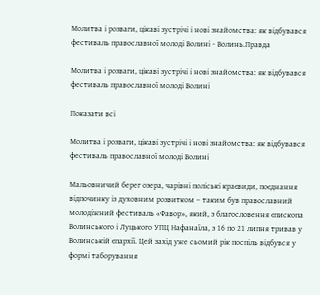Молитва і розваги, цікаві зустрічі і нові знайомства: як відбувався фестиваль православної молоді Волині - Волинь.Правда

Молитва і розваги, цікаві зустрічі і нові знайомства: як відбувався фестиваль православної молоді Волині

Показати всі

Молитва і розваги, цікаві зустрічі і нові знайомства: як відбувався фестиваль православної молоді Волині

Мальовничий берег озера, чарівні поліські краєвиди, поєднання відпочинку із духовним розвитком – таким був православний молодіжний фестиваль «Фавор», який, з благословення єпископа Волинського і Луцького УПЦ Нафанаїла, з 16 по 21 липня тривав у Волинській єпархії. Цей захід уже сьомий рік поспіль відбувся у формі таборування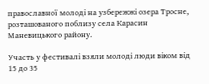православної молоді на узбережжі озера Тросне, розташованого поблизу села Карасин Маневицького району.

Участь у фестивалі взяли молоді люди віком від 15 до 35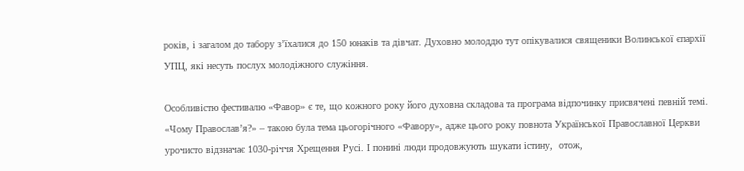років, і загалом до табору з’їхалися до 150 юнаків та дівчат. Духовно молоддю тут опікувалися священики Волинської єпархії УПЦ, які несуть послух молодіжного служіння.

Особливістю фестивалю «Фавор» є те, що кожного року його духовна складова та програма відпочинку присвячені певній темі. «Чому Православ’я?» – такою була тема цьогорічного «Фавору», адже цього року повнота Української Православної Церкви урочисто відзначає 1030-річчя Хрещення Русі. І понині люди продовжують шукати істину,  отож,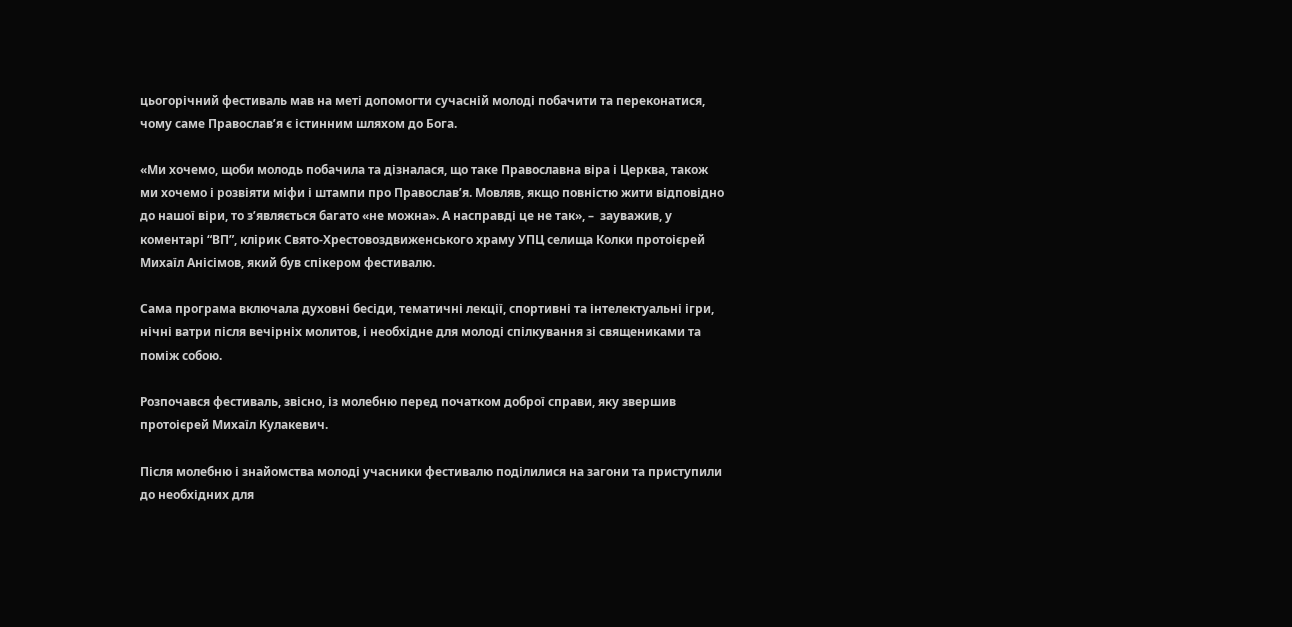цьогорічний фестиваль мав на меті допомогти сучасній молоді побачити та переконатися, чому саме Православ’я є істинним шляхом до Бога.

«Ми хочемо, щоби молодь побачила та дізналася, що таке Православна віра і Церква, також ми хочемо і розвіяти міфи і штампи про Православ’я. Мовляв, якщо повністю жити відповідно до нашої віри, то з’являється багато «не можна». А насправді це не так», –  зауважив, у коментарі “ВП”, клірик Свято-Хрестовоздвиженського храму УПЦ селища Колки протоієрей Михаїл Анісімов, який був спікером фестивалю.

Сама програма включала духовні бесіди, тематичні лекції, спортивні та інтелектуальні ігри, нічні ватри після вечірніх молитов, і необхідне для молоді спілкування зі священиками та поміж собою.

Розпочався фестиваль, звісно, із молебню перед початком доброї справи, яку звершив протоієрей Михаїл Кулакевич.

Після молебню і знайомства молоді учасники фестивалю поділилися на загони та приступили до необхідних для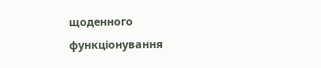щоденного функціонування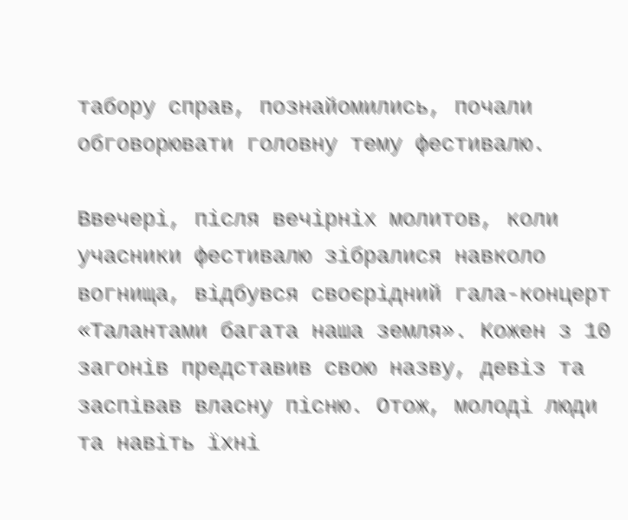табору справ, познайомились, почали обговорювати головну тему фестивалю.

Ввечері, після вечірніх молитов, коли учасники фестивалю зібралися навколо вогнища, відбувся своєрідний гала-концерт «Талантами багата наша земля». Кожен з 10 загонів представив свою назву, девіз та заспівав власну пісню. Отож, молоді люди та навіть їхні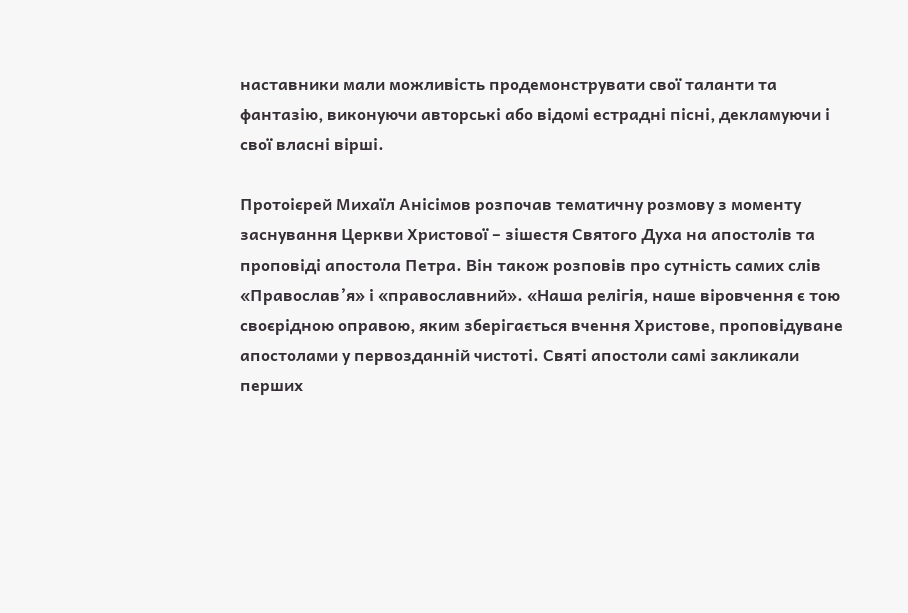наставники мали можливість продемонструвати свої таланти та фантазію, виконуючи авторські або відомі естрадні пісні, декламуючи і свої власні вірші.

Протоієрей Михаїл Анісімов розпочав тематичну розмову з моменту заснування Церкви Христової – зішестя Святого Духа на апостолів та проповіді апостола Петра. Він також розповів про сутність самих слів «Православ’я» і «православний». «Наша релігія, наше віровчення є тою своєрідною оправою, яким зберігається вчення Христове, проповідуване апостолами у первозданній чистоті. Святі апостоли самі закликали перших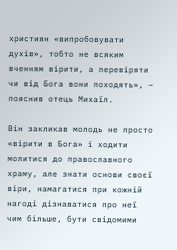християн «випробовувати духів», тобто не всяким вченням вірити, а перевіряти чи від Бога вони походять», – пояснив отець Михаїл.

Він закликав молодь не просто «вірити в Бога» і ходити молитися до православного храму, але знати основи своєї віри, намагатися при кожній нагоді дізнаватися про неї чим більше, бути свідомими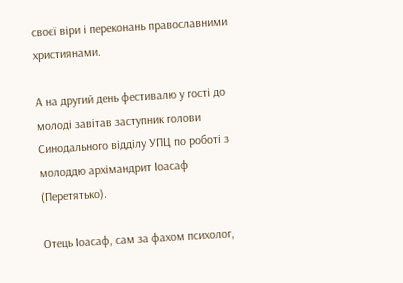своєї віри і переконань православними християнами.

А на другий день фестивалю у гості до молоді завітав заступник голови Синодального відділу УПЦ по роботі з молоддю архімандрит Іоасаф (Перетятько).

Отець Іоасаф, сам за фахом психолог,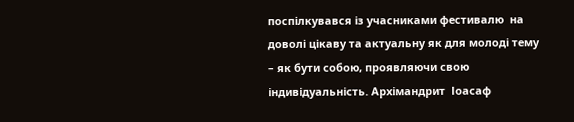поспілкувався із учасниками фестивалю  на доволі цікаву та актуальну як для молоді тему – як бути собою, проявляючи свою індивідуальність. Архімандрит  Іоасаф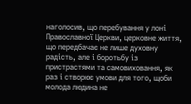наголосив, що перебування у лоні Православної Церкви, церковне життя, що передбачає не лише духовну радість, але і боротьбу із пристрастями та самовиховання, як раз і створює умови для того, щоби молода людина не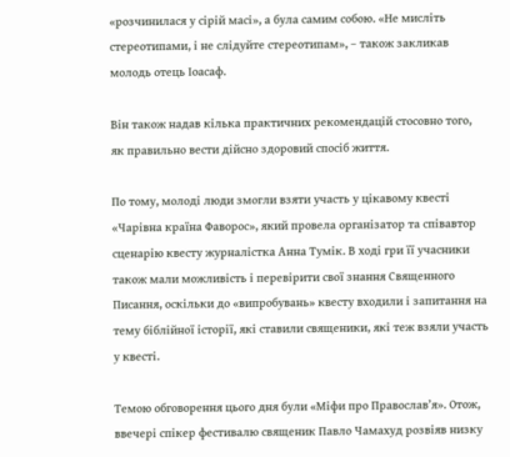«розчинилася у сірій масі», а була самим собою. «Не мисліть стереотипами, і не слідуйте стереотипам», – також закликав молодь отець Іоасаф.

Він також надав кілька практичних рекомендацій стосовно того, як правильно вести дійсно здоровий спосіб життя.

По тому, молоді люди змогли взяти участь у цікавому квесті «Чарівна країна Фаворос», який провела організатор та співавтор сценарію квесту журналістка Анна Тумік. В ході гри її учасники також мали можливість і перевірити свої знання Священного Писання, оскільки до «випробувань» квесту входили і запитання на тему біблійної історії, які ставили священики, які теж взяли участь у квесті.

Темою обговорення цього дня були «Міфи про Православ’я». Отож, ввечері спікер фестивалю священик Павло Чамахуд розвіяв низку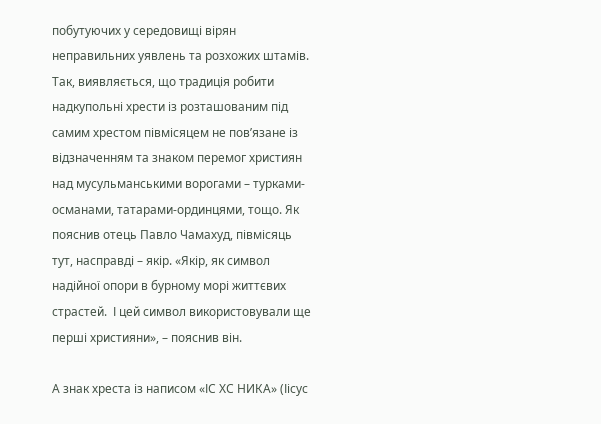побутуючих у середовищі вірян неправильних уявлень та розхожих штамів. Так, виявляється, що традиція робити надкупольні хрести із розташованим під самим хрестом півмісяцем не пов’язане із відзначенням та знаком перемог християн над мусульманськими ворогами – турками-османами, татарами-ординцями, тощо. Як пояснив отець Павло Чамахуд, півмісяць тут, насправді – якір. «Якір, як символ  надійної опори в бурному морі життєвих страстей.  І цей символ використовували ще перші християни», – пояснив він.

А знак хреста із написом «ІС ХС НИКА» (Іісус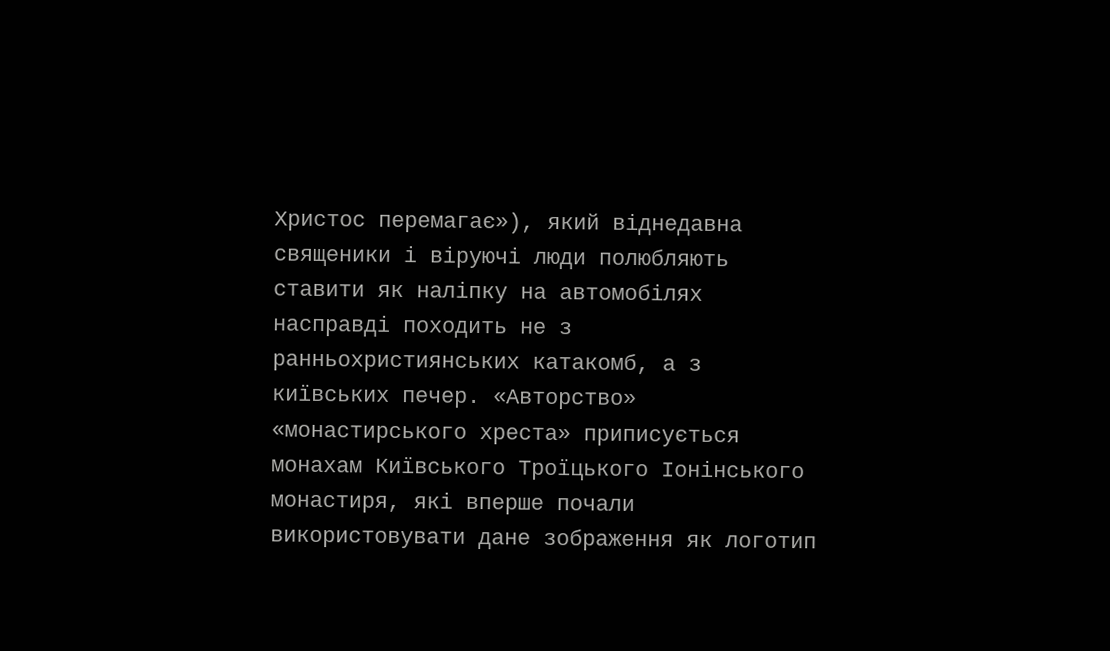Христос перемагає»), який віднедавна священики і віруючі люди полюбляють ставити як наліпку на автомобілях насправді походить не з ранньохристиянських катакомб, а з   київських печер. «Авторство» «монастирського хреста» приписується монахам Київського Троїцького Іонінського монастиря, які вперше почали використовувати дане зображення як логотип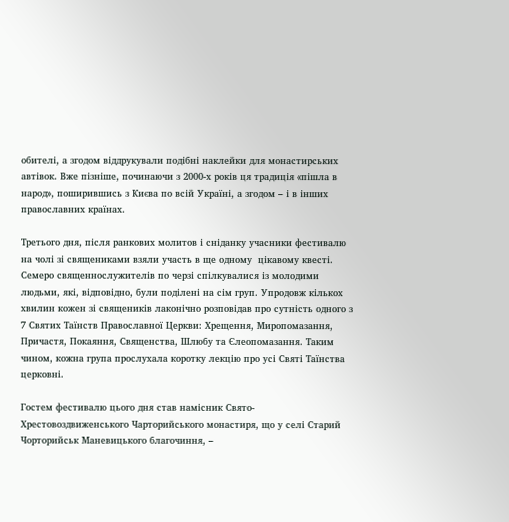обителі, а згодом віддрукували подібні наклейки для монастирських автівок. Вже пізніше, починаючи з 2000-х років ця традиція «пішла в народ», поширившись з Києва по всій Україні, а згодом – і в інших православних країнах.

Третього дня, після ранкових молитов і сніданку учасники фестивалю на чолі зі священиками взяли участь в ще одному  цікавому квесті. Семеро священнослужителів по черзі спілкувалися із молодими людьми, які, відповідно, були поділені на сім груп. Упродовж кількох хвилин кожен зі священиків лаконічно розповідав про сутність одного з 7 Святих Таїнств Православної Церкви: Хрещення, Миропомазання, Причастя, Покаяння, Священства, Шлюбу та Єлеопомазання. Таким чином, кожна група прослухала коротку лекцію про усі Святі Таїнства церковні.

Гостем фестивалю цього дня став намісник Свято-Хрестовоздвиженського Чарторийського монастиря, що у селі Старий Чорторийськ Маневицького благочиння, –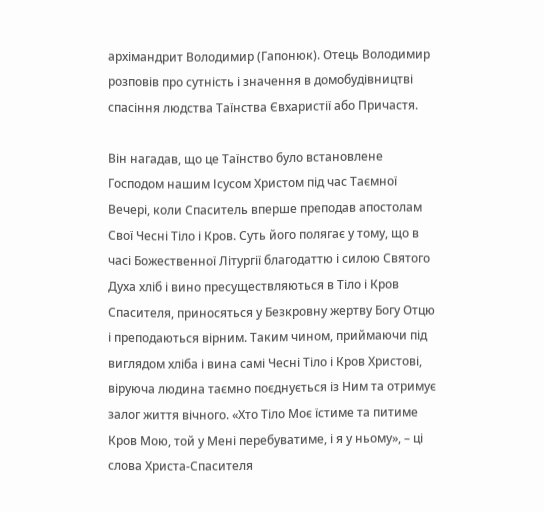архімандрит Володимир (Гапонюк). Отець Володимир розповів про сутність і значення в домобудівництві спасіння людства Таїнства Євхаристії або Причастя.

Він нагадав, що це Таїнство було встановлене Господом нашим Ісусом Христом під час Таємної Вечері, коли Спаситель вперше преподав апостолам Свої Чесні Тіло і Кров. Суть його полягає у тому, що в часі Божественної Літургії благодаттю і силою Святого Духа хліб і вино пресуществляються в Тіло і Кров Спасителя, приносяться у Безкровну жертву Богу Отцю і преподаються вірним. Таким чином, приймаючи під виглядом хліба і вина самі Чесні Тіло і Кров Христові, віруюча людина таємно поєднується із Ним та отримує залог життя вічного. «Хто Тіло Моє їстиме та питиме Кров Мою, той у Мені перебуватиме, і я у ньому», – ці слова Христа-Спасителя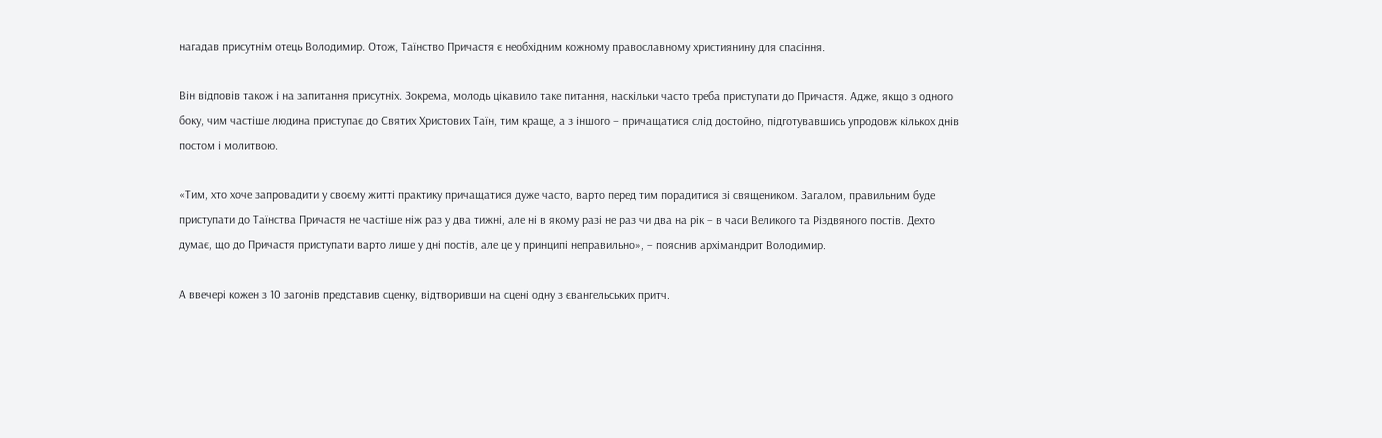нагадав присутнім отець Володимир. Отож, Таїнство Причастя є необхідним кожному православному християнину для спасіння.

Він відповів також і на запитання присутніх. Зокрема, молодь цікавило таке питання, наскільки часто треба приступати до Причастя. Адже, якщо з одного боку, чим частіше людина приступає до Святих Христових Таїн, тим краще, а з іншого – причащатися слід достойно, підготувавшись упродовж кількох днів постом і молитвою.

«Тим, хто хоче запровадити у своєму житті практику причащатися дуже часто, варто перед тим порадитися зі священиком. Загалом, правильним буде приступати до Таїнства Причастя не частіше ніж раз у два тижні, але ні в якому разі не раз чи два на рік – в часи Великого та Різдвяного постів. Дехто думає, що до Причастя приступати варто лише у дні постів, але це у принципі неправильно», – пояснив архімандрит Володимир.

А ввечері кожен з 10 загонів представив сценку, відтворивши на сцені одну з євангельських притч.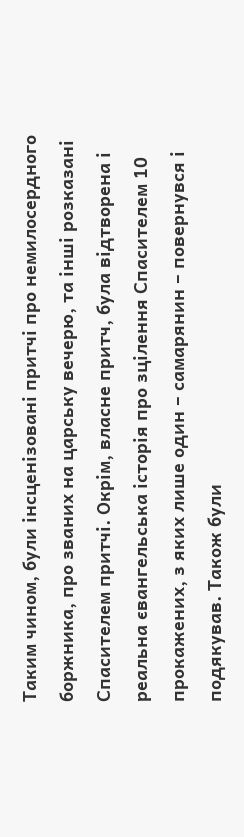Таким чином, були інсценізовані притчі про немилосердного боржника, про званих на царську вечерю, та інші розказані Спасителем притчі. Окрім, власне притч, була відтворена і реальна євангельська історія про зцілення Спасителем 10 прокажених, з яких лише один – самарянин – повернувся і подякував. Також були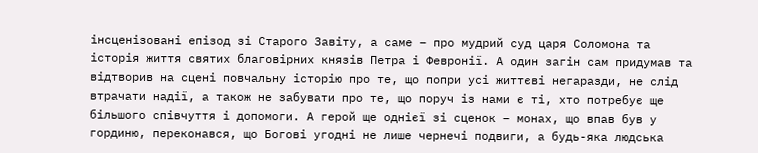інсценізовані епізод зі Старого Завіту, а саме – про мудрий суд царя Соломона та історія життя святих благовірних князів Петра і Февронії. А один загін сам придумав та відтворив на сцені повчальну історію про те, що попри усі життєві негаразди, не слід втрачати надії, а також не забувати про те, що поруч із нами є ті, хто потребує ще більшого співчуття і допомоги. А герой ще однієї зі сценок – монах, що впав був у гординю, переконався, що Богові угодні не лише чернечі подвиги, а будь-яка людська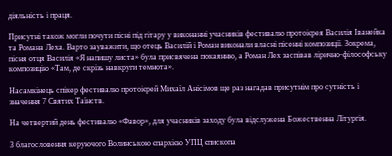діяльність і праця.

Присутні також могли почути пісні під гітару у виконанні учасників фестивалю протоієрея Василія Іванейка та Романа Леха. Варто зауважити, що отець Василій і Роман виконали власні пісенні композиції. Зокрема, пісня отця Василія «Я напишу листа» була присвячена покаянню, а Роман Лех заспівав лірично-філософську композицію «Там, де скрізь навкруги темнота».

Насамкінець спікер фестивалю протоієрей Михаїл Анісімов ще раз нагадав присутнім про сутність і значення 7 Святих Таїнств.

На четвертий день фестивалю «Фавор», для учасників заходу була відслужена Божественна Літургія.

З благословення керуючого Волинською єпархією УПЦ єпископа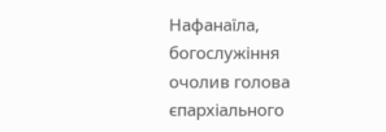Нафанаїла, богослужіння очолив голова єпархіального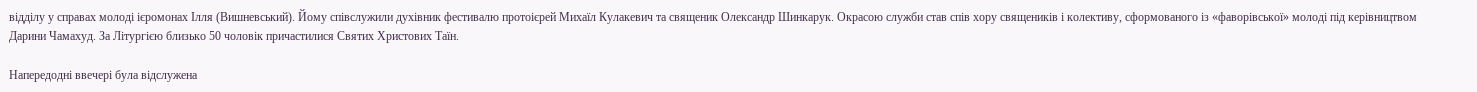відділу у справах молоді ієромонах Ілля (Вишневський). Йому співслужили духівник фестивалю протоієрей Михаїл Кулакевич та священик Олександр Шинкарук. Окрасою служби став спів хору священиків і колективу, сформованого із «фаворівської» молоді під керівництвом Дарини Чамахуд. За Літургією близько 50 чоловік причастилися Святих Христових Таїн.

Напередодні ввечері була відслужена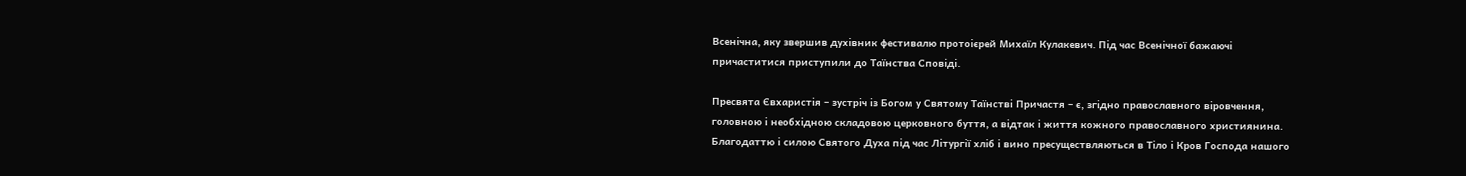Всенічна, яку звершив духівник фестивалю протоієрей Михаїл Кулакевич. Під час Всенічної бажаючі причаститися приступили до Таїнства Сповіді.

Пресвята Євхаристія – зустріч із Богом у Святому Таїнстві Причастя – є, згідно православного віровчення, головною і необхідною складовою церковного буття, а відтак і життя кожного православного християнина. Благодаттю і силою Святого Духа під час Літургії хліб і вино пресуществляються в Тіло і Кров Господа нашого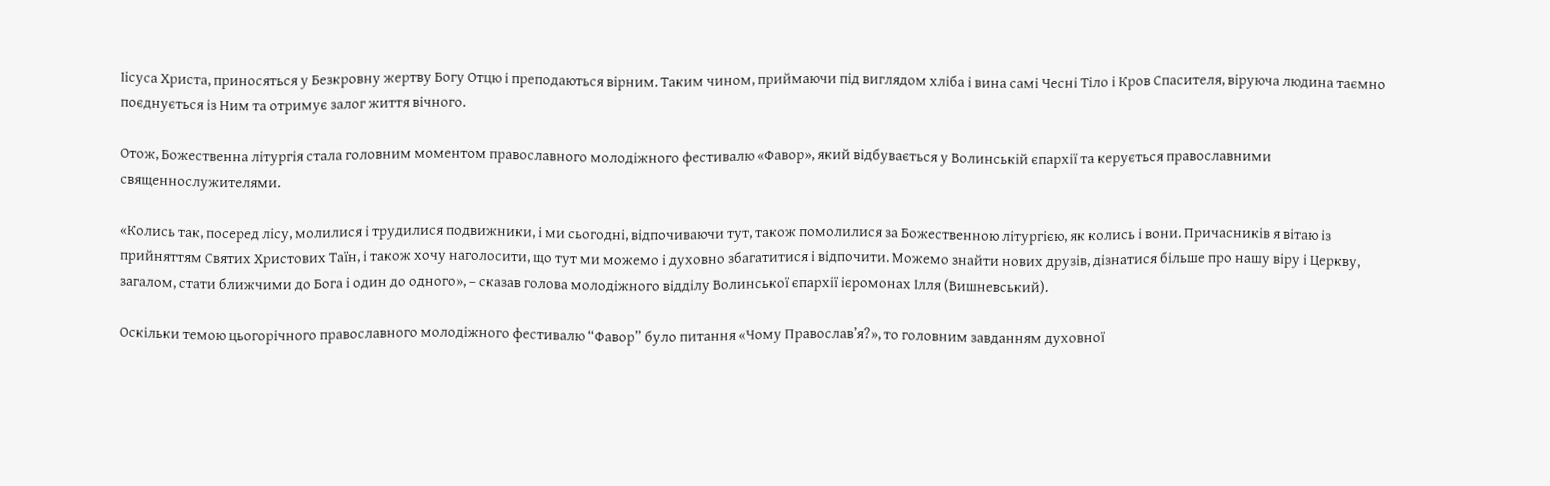Іісуса Христа, приносяться у Безкровну жертву Богу Отцю і преподаються вірним. Таким чином, приймаючи під виглядом хліба і вина самі Чесні Тіло і Кров Спасителя, віруюча людина таємно поєднується із Ним та отримує залог життя вічного.

Отож, Божественна літургія стала головним моментом православного молодіжного фестивалю «Фавор», який відбувається у Волинській єпархії та керується православними священнослужителями.

«Колись так, посеред лісу, молилися і трудилися подвижники, і ми сьогодні, відпочиваючи тут, також помолилися за Божественною літургією, як колись і вони. Причасників я вітаю із прийняттям Святих Христових Таїн, і також хочу наголосити, що тут ми можемо і духовно збагатитися і відпочити. Можемо знайти нових друзів, дізнатися більше про нашу віру і Церкву, загалом, стати ближчими до Бога і один до одного», – сказав голова молодіжного відділу Волинської єпархії ієромонах Ілля (Вишневський).

Оскільки темою цьогорічного православного молодіжного фестивалю “Фавор” було питання «Чому Православ’я?», то головним завданням духовної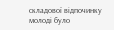складової відпочинку молоді було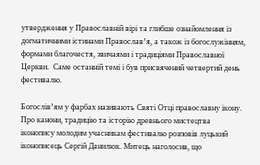утвердження у Православній вірі та глибше ознайомлення із догматичними істинами Православ’я, а також із богослужінням, формами благочестя, звичаями і традиціями Православної Церкви.  Саме останній темі і був присвячений четвертий день фестивалю.

Богослів’ям у фарбах називають Святі Отці православну ікону. Про канони, традицію та історію древнього мистецтва іконопису молодим учасникам фестивалю розповів луцький іконописець Сергій Данилюк. Митець наголосив, що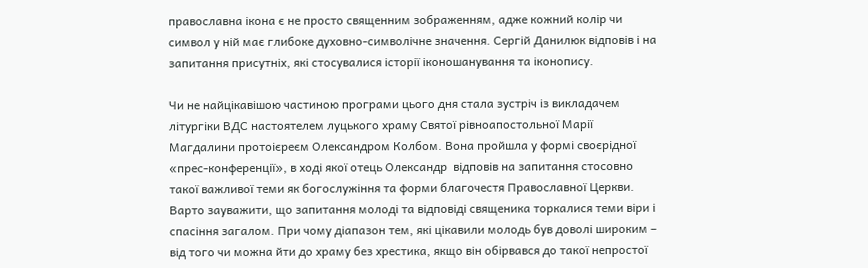православна ікона є не просто священним зображенням, адже кожний колір чи символ у ній має глибоке духовно-символічне значення. Сергій Данилюк відповів і на запитання присутніх, які стосувалися історії іконошанування та іконопису.

Чи не найцікавішою частиною програми цього дня стала зустріч із викладачем літургіки ВДС настоятелем луцького храму Святої рівноапостольної Марії Магдалини протоієреєм Олександром Колбом. Вона пройшла у формі своєрідної «прес-конференції», в ході якої отець Олександр  відповів на запитання стосовно такої важливої теми як богослужіння та форми благочестя Православної Церкви. Варто зауважити, що запитання молоді та відповіді священика торкалися теми віри і спасіння загалом. При чому діапазон тем, які цікавили молодь був доволі широким – від того чи можна йти до храму без хрестика, якщо він обірвався до такої непростої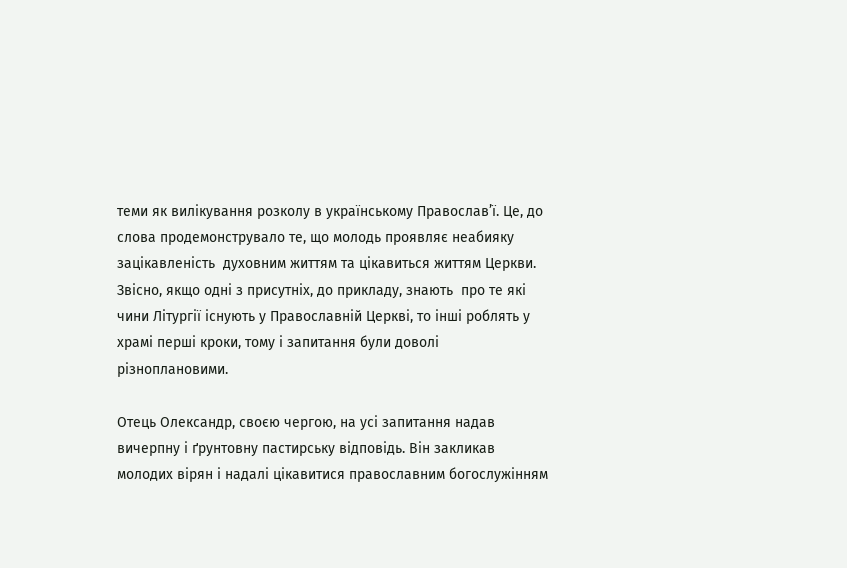теми як вилікування розколу в українському Православ’ї. Це, до слова продемонструвало те, що молодь проявляє неабияку зацікавленість  духовним життям та цікавиться життям Церкви. Звісно, якщо одні з присутніх, до прикладу, знають  про те які чини Літургії існують у Православній Церкві, то інші роблять у храмі перші кроки, тому і запитання були доволі різноплановими.

Отець Олександр, своєю чергою, на усі запитання надав вичерпну і ґрунтовну пастирську відповідь. Він закликав молодих вірян і надалі цікавитися православним богослужінням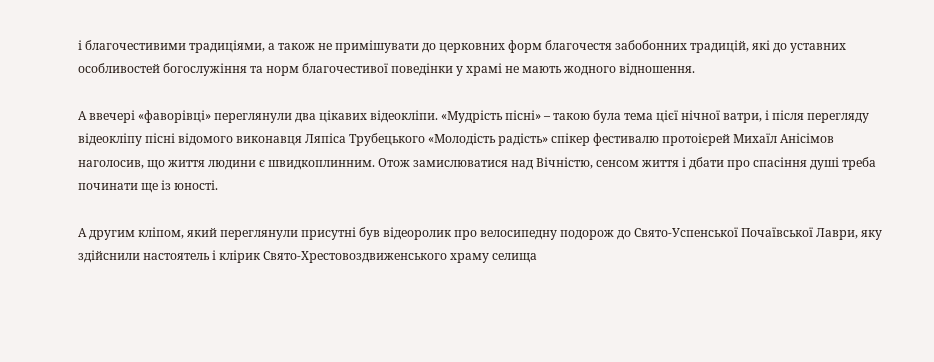і благочестивими традиціями, а також не примішувати до церковних форм благочестя забобонних традицій, які до уставних особливостей богослужіння та норм благочестивої поведінки у храмі не мають жодного відношення.

А ввечері «фаворівці» переглянули два цікавих відеокліпи. «Мудрість пісні» – такою була тема цієї нічної ватри, і після перегляду відеокліпу пісні відомого виконавця Ляпіса Трубецького «Молодість радість» спікер фестивалю протоієрей Михаїл Анісімов наголосив, що життя людини є швидкоплинним. Отож замислюватися над Вічністю, сенсом життя і дбати про спасіння душі треба починати ще із юності.

А другим кліпом, який переглянули присутні був відеоролик про велосипедну подорож до Свято-Успенської Почаївської Лаври, яку здійснили настоятель і клірик Свято-Хрестовоздвиженського храму селища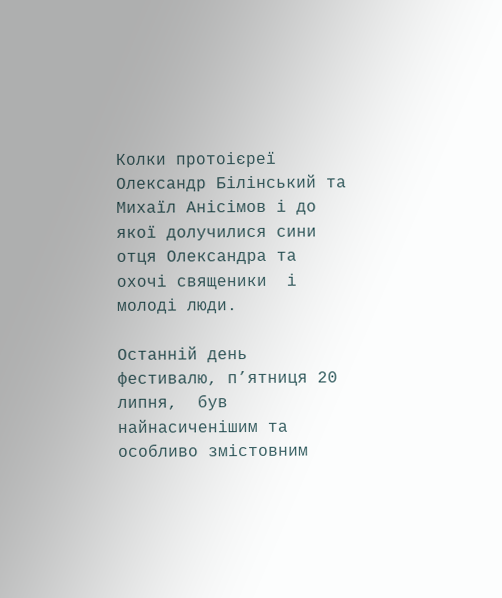Колки протоієреї Олександр Білінський та Михаїл Анісімов і до якої долучилися сини отця Олександра та охочі священики  і молоді люди.

Останній день фестивалю, п’ятниця 20 липня,  був найнасиченішим та особливо змістовним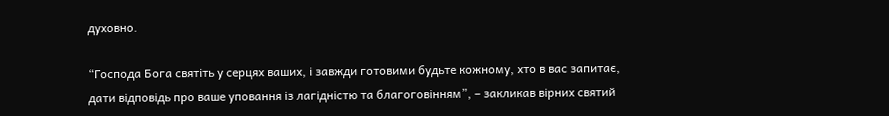духовно.

“Господа Бога святіть у серцях ваших, і завжди готовими будьте кожному, хто в вас запитає, дати відповідь про ваше уповання із лагідністю та благоговінням”, – закликав вірних святий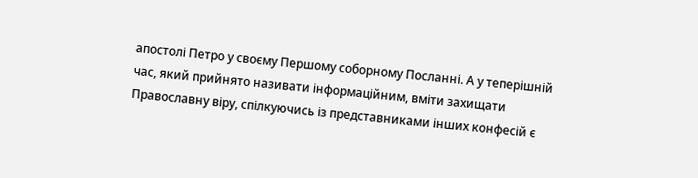апостолі Петро у своєму Першому соборному Посланні. А у теперішній час, який прийнято називати інформаційним, вміти захищати Православну віру, спілкуючись із представниками інших конфесій є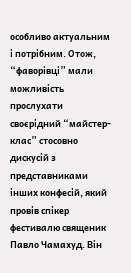особливо актуальним і потрібним. Отож, “фаворівці” мали можливість прослухати своєрідний “майстер-клас” стосовно дискусій з представниками інших конфесій, який провів спікер фестивалю священик Павло Чамахуд. Він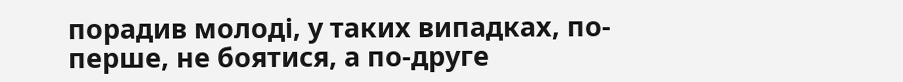порадив молоді, у таких випадках, по-перше, не боятися, а по-друге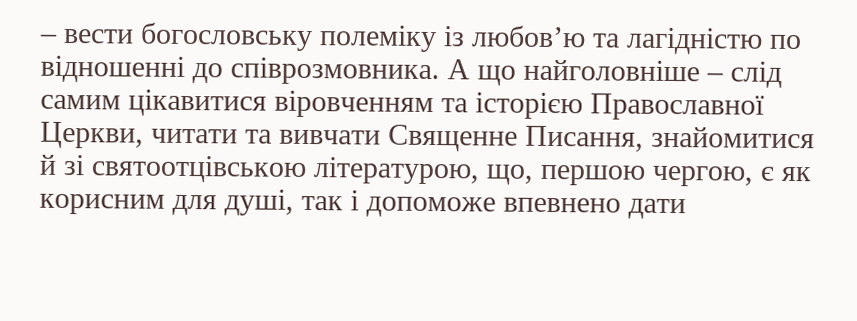– вести богословську полеміку із любов’ю та лагідністю по відношенні до співрозмовника. А що найголовніше – слід самим цікавитися віровченням та історією Православної Церкви, читати та вивчати Священне Писання, знайомитися й зі святоотцівською літературою, що, першою чергою, є як корисним для душі, так і допоможе впевнено дати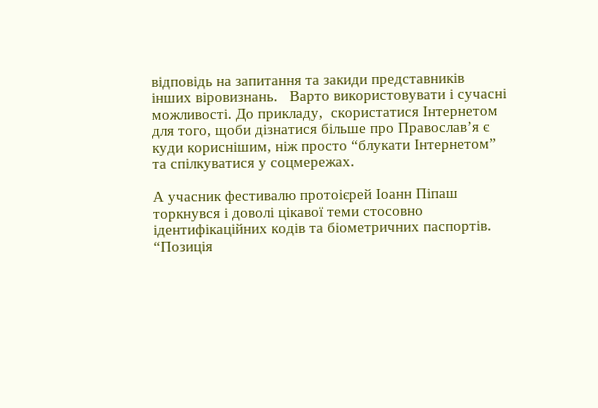відповідь на запитання та закиди представників інших віровизнань.   Варто використовувати і сучасні можливості. До прикладу,  скористатися Інтернетом для того, щоби дізнатися більше про Православ’я є куди кориснішим, ніж просто “блукати Інтернетом” та спілкуватися у соцмережах.

А учасник фестивалю протоієрей Іоанн Піпаш торкнувся і доволі цікавої теми стосовно ідентифікаційних кодів та біометричних паспортів. “Позиція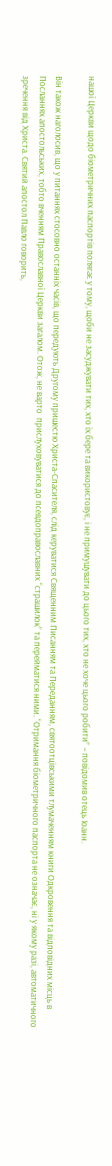нашої Церкви щодо біометричних паспортів полягає у тому, щоби не засуджувати тих, хто їх бере та використовує, і не примушувати до цього тих, хто не хоче цього робити” – повідомив отець Іоанн.

Він також наголосив, що у питаннях стосовно останніх часів, що передують Другому пришестю Христа-Спасителя, слід керуватися Священним Писанням та Переданням, святоотцівськими тлумаченням книги Одкровення та відповідних місць в Посланнях апостольських, тобто вченням Православної Церкви загалом. Отож, не варто  прислуховуватися до псевдоправославних “страшилок” та перейматися ними. “Отримання біометричного паспорта не означає, ні у якому разі, автоматичного зречення від Христа. Святий апостол Павло говорить,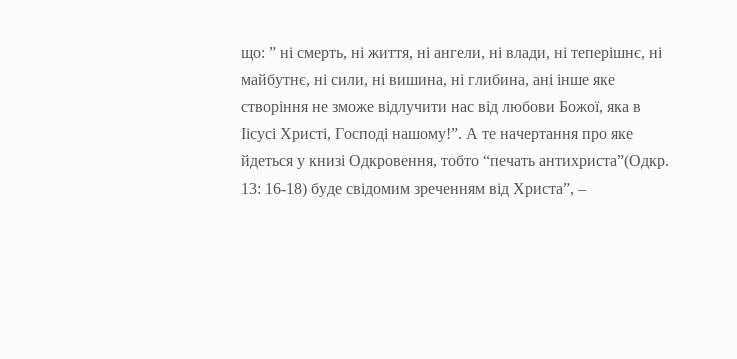що: ” ні смерть, ні життя, ні ангели, ні влади, ні теперішнє, ні майбутнє, ні сили, ні вишина, ні глибина, ані інше яке створіння не зможе відлучити нас від любови Божої, яка в  Іісусі Христі, Господі нашому!”. А те начертання про яке йдеться у книзі Одкровення, тобто “печать антихриста”(Одкр. 13: 16-18) буде свідомим зреченням від Христа”, –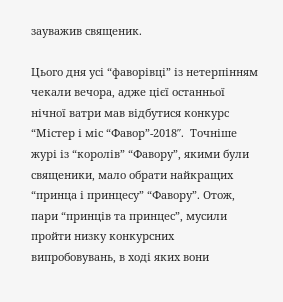зауважив священик.

Цього дня усі “фаворівці” із нетерпінням чекали вечора, адже цієї останньої нічної ватри мав відбутися конкурс “Містер і міс “Фавор”-2018″.  Точніше журі із “королів” “Фавору”, якими були священики, мало обрати найкращих “принца і принцесу” “Фавору”. Отож, пари “принців та принцес”, мусили пройти низку конкурсних випробовувань, в ході яких вони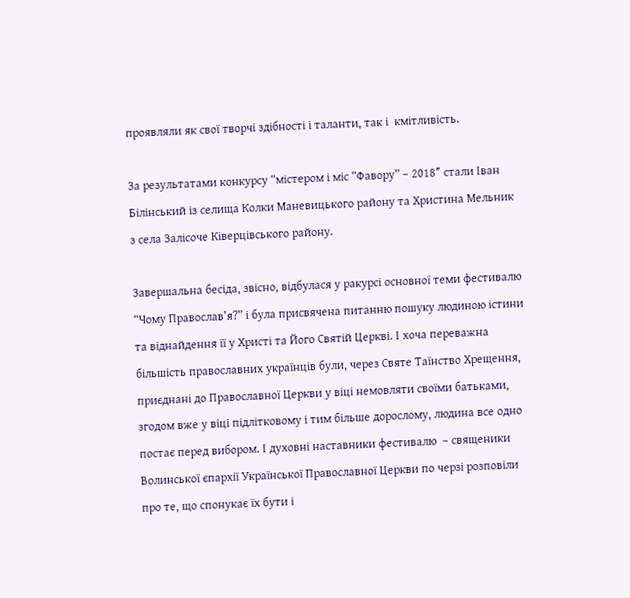проявляли як свої творчі здібності і таланти, так і  кмітливість.

За результатами конкурсу “містером і міс “Фавору” – 2018″ стали Іван Білінський із селища Колки Маневицького району та Христина Мельник з села Залісоче Ківерцівського району.

Завершальна бесіда, звісно, відбулася у ракурсі основної теми фестивалю “Чому Православ’я?” і була присвячена питанню пошуку людиною істини та віднайдення її у Христі та Його Святій Церкві. І хоча переважна більшість православних українців були, через Святе Таїнство Хрещення, приєднані до Православної Церкви у віці немовляти своїми батьками, згодом вже у віці підлітковому і тим більше дорослому, людина все одно постає перед вибором. І духовні наставники фестивалю  – священики Волинської єпархії Української Православної Церкви по черзі розповіли про те, що спонукає їх бути і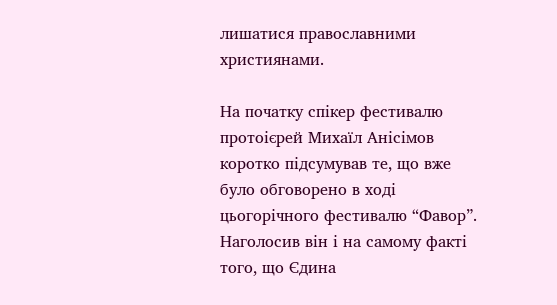лишатися православними християнами.

На початку спікер фестивалю протоієрей Михаїл Анісімов коротко підсумував те, що вже було обговорено в ході цьогорічного фестивалю “Фавор”. Наголосив він і на самому факті того, що Єдина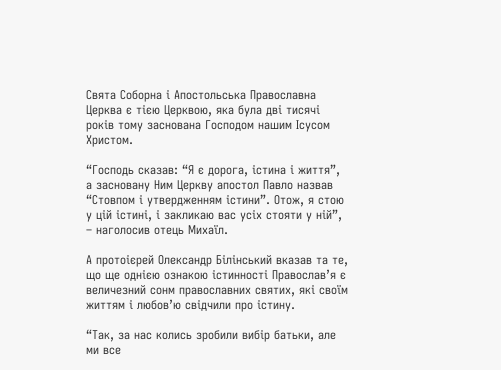Свята Соборна і Апостольська Православна Церква є тією Церквою, яка була дві тисячі років тому заснована Господом нашим Ісусом Христом.

“Господь сказав: “Я є дорога, істина і життя”, а засновану Ним Церкву апостол Павло назвав “Стовпом і утвердженням істини”. Отож, я стою у цій істині, і закликаю вас усіх стояти у ній”, – наголосив отець Михаїл.

А протоієрей Олександр Білінський вказав та те, що ще однією ознакою істинності Православ’я є величезний сонм православних святих, які своїм життям і любов’ю свідчили про істину.

“Так, за нас колись зробили вибір батьки, але ми все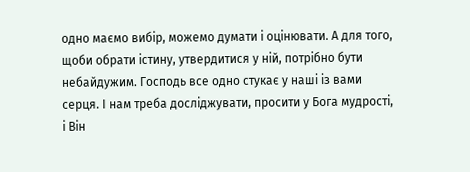одно маємо вибір, можемо думати і оцінювати. А для того, щоби обрати істину, утвердитися у ній, потрібно бути небайдужим. Господь все одно стукає у наші із вами серця. І нам треба досліджувати, просити у Бога мудрості, і Він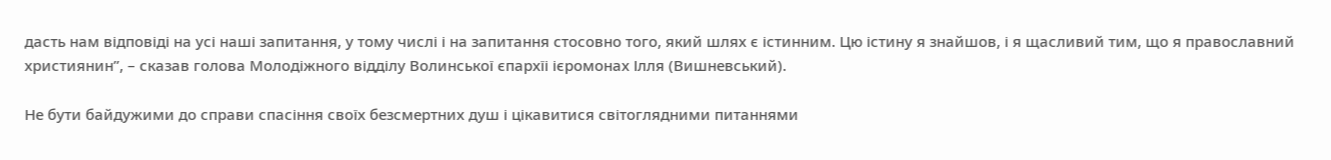дасть нам відповіді на усі наші запитання, у тому числі і на запитання стосовно того, який шлях є істинним. Цю істину я знайшов, і я щасливий тим, що я православний християнин”, – сказав голова Молодіжного відділу Волинської єпархїі ієромонах Ілля (Вишневський).

Не бути байдужими до справи спасіння своїх безсмертних душ і цікавитися світоглядними питаннями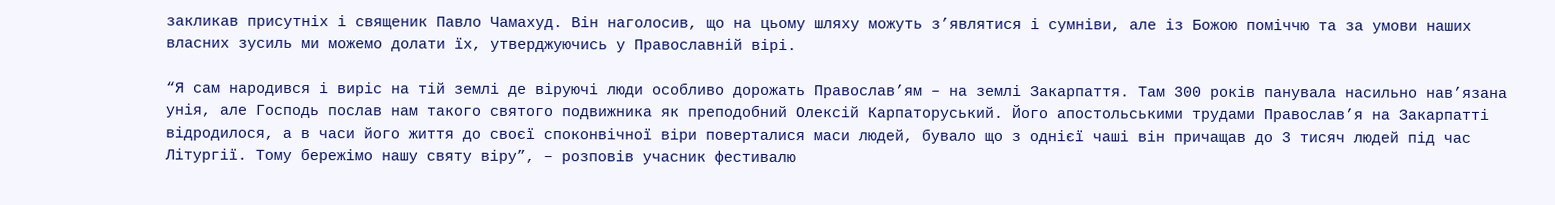закликав присутніх і священик Павло Чамахуд. Він наголосив, що на цьому шляху можуть з’являтися і сумніви, але із Божою поміччю та за умови наших власних зусиль ми можемо долати їх, утверджуючись у Православній вірі.

“Я сам народився і виріс на тій землі де віруючі люди особливо дорожать Православ’ям – на землі Закарпаття. Там 300 років панувала насильно нав’язана унія, але Господь послав нам такого святого подвижника як преподобний Олексій Карпаторуський. Його апостольськими трудами Православ’я на Закарпатті відродилося, а в часи його життя до своєї споконвічної віри поверталися маси людей, бувало що з однієї чаші він причащав до 3 тисяч людей під час Літургії. Тому бережімо нашу святу віру”, – розповів учасник фестивалю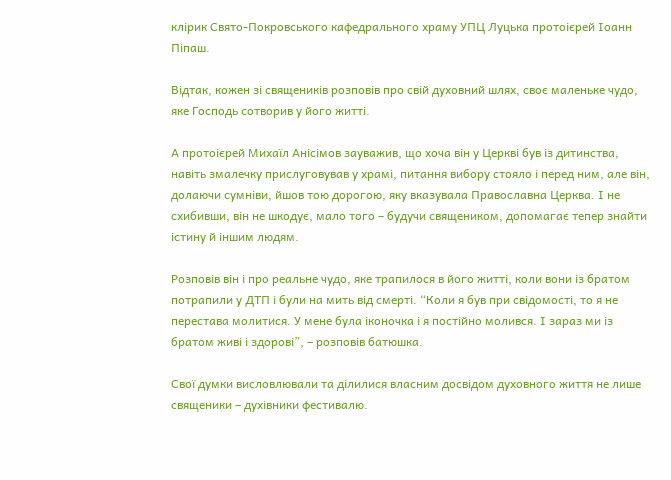клірик Свято-Покровського кафедрального храму УПЦ Луцька протоієрей Іоанн Піпаш.

Відтак, кожен зі священиків розповів про свій духовний шлях, своє маленьке чудо, яке Господь сотворив у його житті.

А протоієрей Михаїл Анісімов зауважив, що хоча він у Церкві був із дитинства, навіть змалечку прислуговував у храмі, питання вибору стояло і перед ним, але він, долаючи сумніви, йшов тою дорогою, яку вказувала Православна Церква. І не схибивши, він не шкодує, мало того – будучи священиком, допомагає тепер знайти істину й іншим людям.

Розповів він і про реальне чудо, яке трапилося в його житті, коли вони із братом потрапили у ДТП і були на мить від смерті. “Коли я був при свідомості, то я не перестава молитися. У мене була іконочка і я постійно молився. І зараз ми із братом живі і здорові”, – розповів батюшка.

Свої думки висловлювали та ділилися власним досвідом духовного життя не лише священики – духівники фестивалю.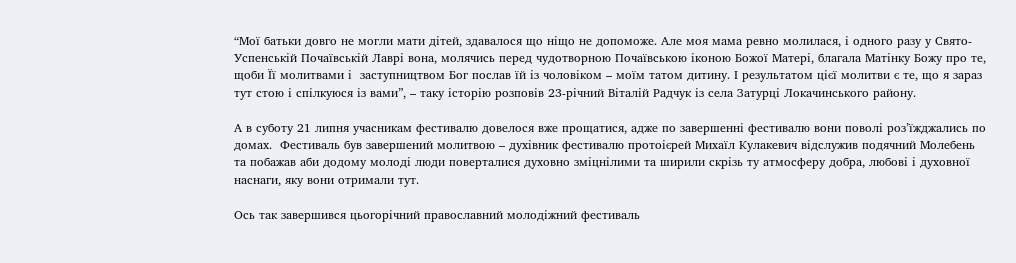“Мої батьки довго не могли мати дітей, здавалося що ніщо не допоможе. Але моя мама ревно молилася, і одного разу у Свято-Успенській Почаївській Лаврі вона, молячись перед чудотворною Почаївською іконою Божої Матері, благала Матінку Божу про те, щоби Її молитвами і  заступництвом Бог послав їй із чоловіком – моїм татом дитину. І результатом цієї молитви є те, що я зараз тут стою і спілкуюся із вами”, – таку історію розповів 23-річний Віталій Радчук із села Затурці Локачинського району.

А в суботу 21 липня учасникам фестивалю довелося вже прощатися, адже по завершенні фестивалю вони поволі роз’їжджались по домах.  Фестиваль був завершений молитвою – духівник фестивалю протоієрей Михаїл Кулакевич відслужив подячний Молебень та побажав аби додому молоді люди поверталися духовно зміцнілими та ширили скрізь ту атмосферу добра, любові і духовної наснаги, яку вони отримали тут.

Ось так завершився цьогорічний православний молодіжний фестиваль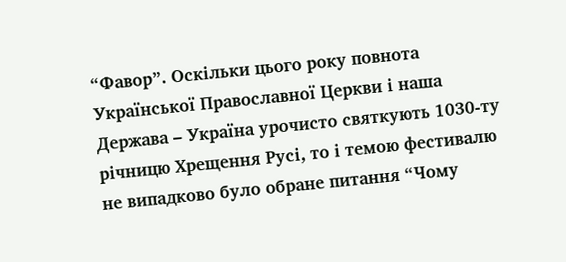“Фавор”. Оскільки цього року повнота Української Православної Церкви і наша Держава – Україна урочисто святкують 1030-ту річницю Хрещення Русі, то і темою фестивалю не випадково було обране питання “Чому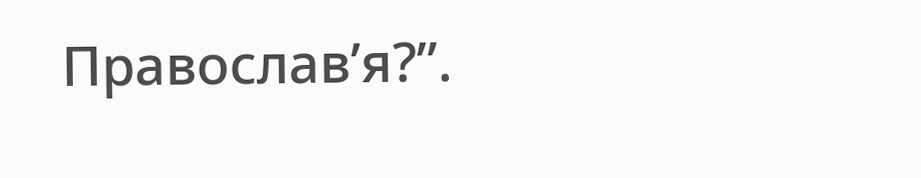Православ’я?”.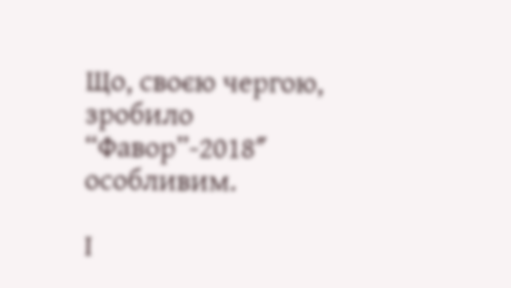Що, своєю чергою, зробило “Фавор”-2018″ особливим.

І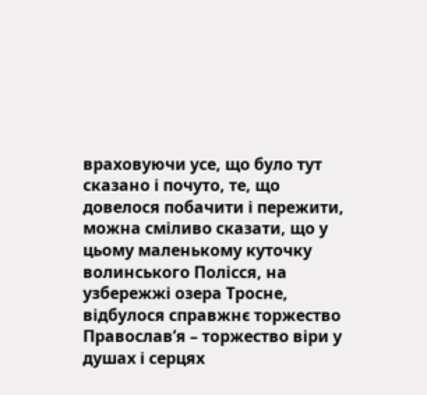враховуючи усе, що було тут сказано і почуто, те, що довелося побачити і пережити, можна сміливо сказати, що у цьому маленькому куточку волинського Полісся, на узбережжі озера Тросне, відбулося справжнє торжество Православ’я – торжество віри у душах і серцях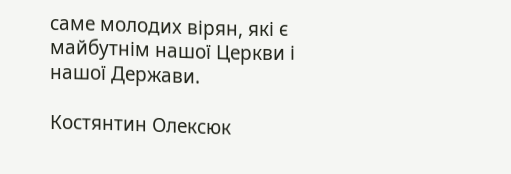саме молодих вірян, які є майбутнім нашої Церкви і нашої Держави.

Костянтин Олексюк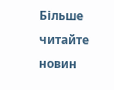Більше читайте новин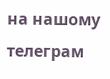на нашому телеграм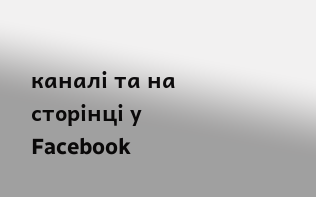каналі та на сторінці у Facebook